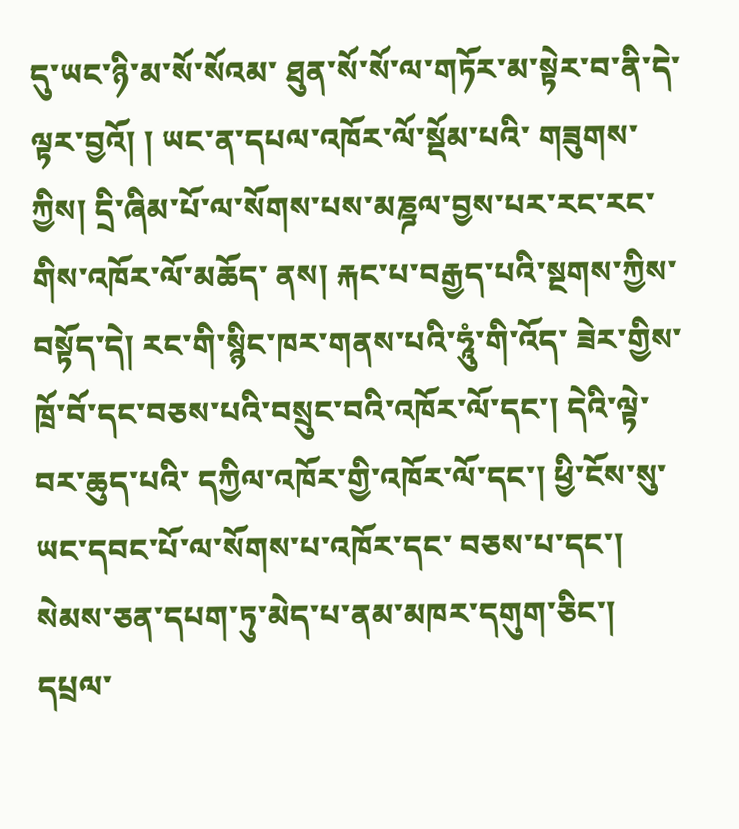དུ་ཡང་ཉི་མ་སོ་སོའམ་ ཐུན་སོ་སོ་ལ་གཏོར་མ་སྟེར་བ་ནི་དེ་ལྟར་བྱའོ། ། ཡང་ན་དཔལ་འཁོར་ལོ་སྡོམ་པའི་ གཟུགས་ཀྱིས། དྲི་ཞིམ་པོ་ལ་སོགས་པས་མཎྜལ་བྱས་པར་རང་རང་གིས་འཁོར་ལོ་མཆོད་ ནས། རྐང་པ་བརྒྱད་པའི་སྔགས་ཀྱིས་བསྟོད་དེ། རང་གི་སྙིང་ཁར་གནས་པའི་ཧཱུཾ་གི་འོད་ ཟེར་གྱིས་ཁྲོ་བོ་དང་བཅས་པའི་བསྲུང་བའི་འཁོར་ལོ་དང་། དེའི་ལྟེ་བར་ཆུད་པའི་ དཀྱིལ་འཁོར་གྱི་འཁོར་ལོ་དང་། ཕྱི་ངོས་སུ་ཡང་དབང་པོ་ལ་སོགས་པ་འཁོར་དང་ བཅས་པ་དང་། སེམས་ཅན་དཔག་ཏུ་མེད་པ་ནམ་མཁར་དགུག་ཅིང་། དཔྲལ་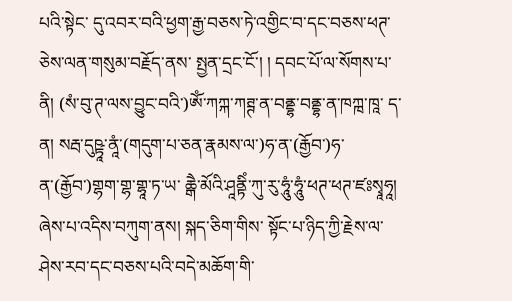པའི་སྟེང་ དུ་འབར་བའི་ཕྱག་རྒྱ་བཅས་ཏེ་འགྱིང་བ་དང་བཅས་ཕཊ་ཅེས་ལན་གསུམ་བརྗོད་ནས་ སྤྱན་དྲང་ངོ་། ། དབང་པོ་ལ་སོགས་པ་ནི། (སཾ་བུ་ཊ་ལས་བྱུང་བའི་)ཨོཾ་ཀཀྐ་ཀཊྚ་ན་བནྡྷ་བནྡྷ་ན་ཁཀྑ་ཁཱ་ ད་ན། སརྦ་དུཥྟཱ་ནཱཾ་(གདུག་པ་ཅན་རྣམས་ལ་)ཧ་ན་(རྒྱོབ་)ཧ་ན་(རྒྱོབ་)གྷག་གྷ་གྷཱ་ཏ་ཡ་ ཆྒཻ་མོའི་ཤཱནྟིཾ་ཀུ་རུ་ཧཱུཾ་ཧཱུཾ་ཕཊ་ཕཊ་ཛཿསྭཱཧཱ། ཞེས་པ་འདིས་བཀུག་ནས། སྐད་ཅིག་གིས་ སྟོང་པ་ཉིད་ཀྱི་རྗེས་ལ་ཤེས་རབ་དང་བཅས་པའི་བདེ་མཆོག་གི་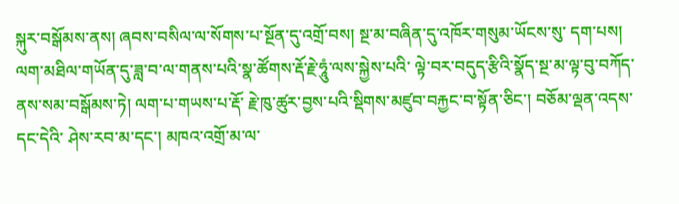སྐུར་བསྒོམས་ནས། ཞབས་བསིལ་ལ་སོགས་པ་སྔོན་དུ་འགྲོ་བས། སྔ་མ་བཞིན་དུ་འཁོར་གསུམ་ཡོངས་སུ་ དག་པས། ལག་མཐིལ་གཡོན་དུ་ཟླ་བ་ལ་གནས་པའི་སྣ་ཚོགས་རྡོ་རྗེ་ཧཱུཾ་ལས་སྐྱེས་པའི་ ལྟེ་བར་བདུད་རྩིའི་སྣོད་སྔ་མ་ལྟ་བུ་བཀོད་ནས་སམ་བསྒོམས་ཏེ། ལག་པ་གཡས་པ་རྡོ་ རྗེ་ཁུ་ཚུར་བྱས་པའི་སྡིགས་མཛུབ་བརྐྱང་བ་སྟོན་ཅིང་། བཅོམ་ལྡན་འདས་དང་དེའི་ ཤེས་རབ་མ་དང་། མཁའ་འགྲོ་མ་ལ་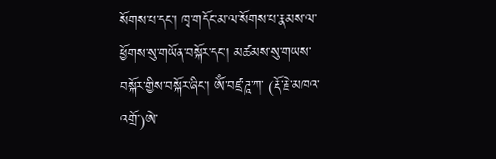སོགས་པ་དང་། ཁྭ་གདོང་མ་ལ་སོགས་པ་རྣམས་ལ་ ཕྱོགས་སུ་གཡོན་བསྐོར་དང་། མཚམས་སུ་གཡས་བསྐོར་གྱིས་བསྐོར་ཞིང་། ཨོཾ་བཛྲ་ཌཱ་ཀ་ (རྡོ་རྗེ་མཁའ་འགྲོ་)ཨེ་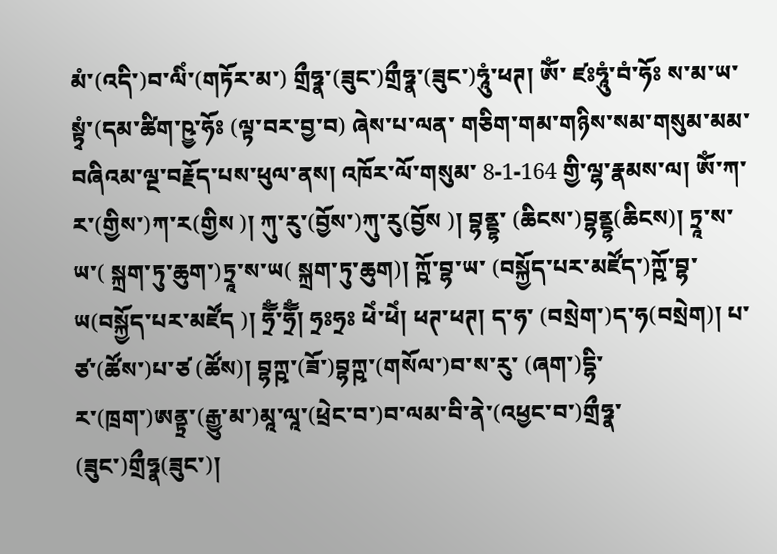མཾ་(འདི་)བ་ལིཾ་(གཏོར་མ་) གྲྀཧྣ་(ཟུང་)གྲྀཧྣ་(ཟུང་)ཧཱུཾ་ཕཊ། ཨོཾ་ ཛཿཧཱུཾ་བཾ་ཧོཿ ས་མ་ཡ་སྟྭཾ་(དམ་ཚིག་ཥྱ་ཧོཿ (ལྟ་བར་བྱ་བ) ཞེས་པ་ལན་ གཅིག་གམ་གཉིས་སམ་གསུམ་མམ་བཞིའམ་ལྔ་བརྗོད་པས་ཕུལ་ནས། འཁོར་ལོ་གསུམ་ 8-1-164 གྱི་ལྷ་རྣམས་ལ། ཨོཾ་ཀ་ར་(གྱིས་)ཀ་ར(གྱིས )། ཀུ་རུ་(བྱོས་)ཀུ་རུ(བྱོས )། བྷནྡྷ་ (ཆིངས་)བྷནྡྷ(ཆིངས)། ཏྲཱ་ས་ཡ་( སྐྲག་ཏུ་ཆུག་)ཏྲཱ་ས་ཡ( སྐྲག་ཏུ་ཆུག)། ཀྵོ་བྷ་ཡ་ (བསྐྱོད་པར་མཛོད་)ཀྵོ་བྷ་ཡ(བསྐྱོད་པར་མཛོད )། ཧྲཽཾ་ཧྲཽཾ། ཧྲཿཧྲཿ ཕེཾ་ཕེཾ། ཕཊ་ཕཊ། ད་ཧ་ (བསྲེག་)ད་ཧ(བསྲེག)། པ་ཙ་(ཚོས་)པ་ཙ (ཚོས)། བྷཀྵ་(ཟོ་)བྷཀྵ་(གསོལ་)བ་ས་རུ་ (ཞག་)དྷི་ར་(ཁྲག་)ཨནྟྲ་(རྒྱུ་མ་)མཱ་ལཱ་(ཕྲེང་བ་)བ་ལམ་བི་ནེ་(འཕྱང་བ་)གྲྀཧྣ་ (ཟུང་)གྲྀཧྣ(ཟུང་)།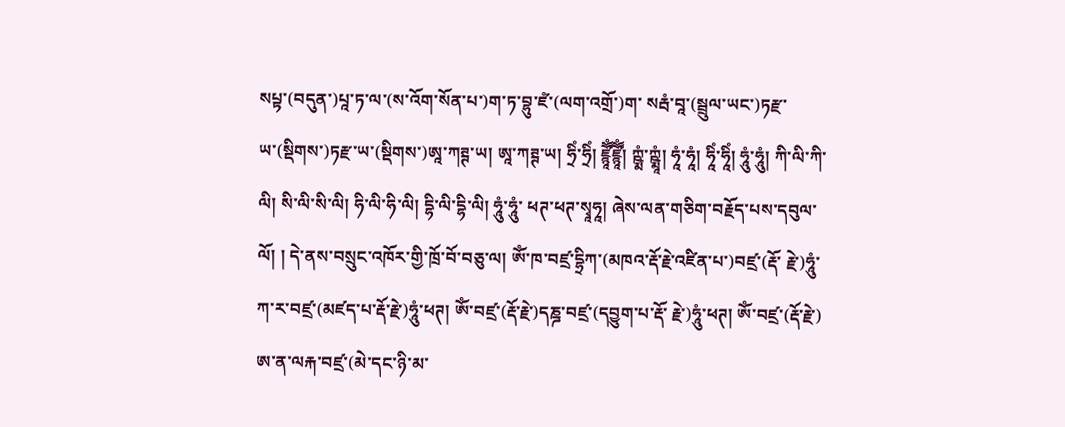སཔྟ་(བདུན་)པཱ་ཏ་ལ་(ས་འོག་སོན་པ་)ག་ཏ་བྷུ་ཛཾ་(ལག་འགྲོ་)ག་ སརྦཾ་བཱ་(སྦྲུལ་ཡང་)ཏརྫ་ཡ་(སྡིགས་)ཏརྫ་ཡ་(སྡིགས་)ཨཱ་ཀཊྚ་ཡ། ཨཱ་ཀཊྚ་ཡ། ཧྲིཾ་ཧྲིཾ། ཛྙཱཽཾཛྙཱཽཾ། ཀྵྨཾ་ཀྵྨཱཾ། ཧཱཾ་ཧཱཾ། ཧཱིཾ་ཧཱིཾ། ཧཱུཾ་ཧཱུཾ། ཀི་ལི་ཀི་ལི། སི་ལི་སི་ལི། ཧི་ལི་ཧི་ལི། དྷི་ལི་དྷི་ལི། ཧཱུཾ་ཧཱུཾ་ ཕཊ་ཕཊ་སྭཱཧཱ། ཞེས་ལན་གཅིག་བརྗོད་པས་དབུལ་ལོ། ། དེ་ནས་བསྲུང་འཁོར་གྱི་ཁྲོ་བོ་བཅུ་ལ། ཨོཾ་ཁ་བཛྲ་དྷྲིཀ་(མཁའ་རྡོ་རྗེ་འཛིན་པ་)བཛྲ་(རྡོ་ རྗེ་)ཧཱུཾ་ཀ་ར་བཛྲ་(མཛད་པ་རྡོ་རྗེ་)ཧཱུཾ་ཕཊ། ཨོཾ་བཛྲ་(རྡོ་རྗེ་)དཎྜ་བཛྲ་(དབྱུག་པ་རྡོ་ རྗེ་)ཧཱུཾ་ཕཊ། ཨོཾ་བཛྲ་(རྡོ་རྗེ་) ཨ་ན་ལརྐ་བཛྲ་(མེ་དང་ཉི་མ་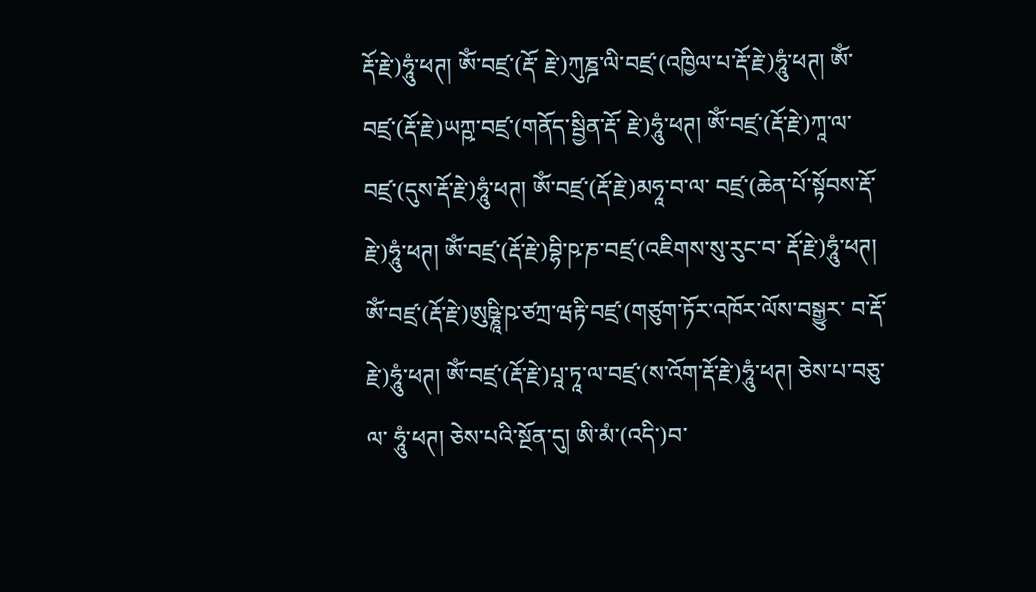རྡོ་རྗེ་)ཧཱུཾ་ཕཊ། ཨོཾ་བཛྲ་(རྡོ་ རྗེ་)ཀུཎྜ་ལི་བཛྲ་(འཁྱིལ་པ་རྡོ་རྗེ་)ཧཱུཾ་ཕཊ། ཨོཾ་བཛྲ་(རྡོ་རྗེ་)ཡཀྵ་བཛྲ་(གནོད་སྦྱིན་རྡོ་ རྗེ་)ཧཱུཾ་ཕཊ། ཨོཾ་བཛྲ་(རྡོ་རྗེ་)ཀཱ་ལ་བཛྲ་(དུས་རྡོ་རྗེ་)ཧཱུཾ་ཕཊ། ཨོཾ་བཛྲ་(རྡོ་རྗེ་)མཧཱ་བ་ལ་ བཛྲ་(ཆེན་པོ་སྟོབས་རྡོ་རྗེ་)ཧཱུཾ་ཕཊ། ཨོཾ་བཛྲ་(རྡོ་རྗེ་)བྷི་ཥ་ཎ་བཛྲ་(འཇིགས་སུ་རུང་བ་ རྡོ་རྗེ་)ཧཱུཾ་ཕཊ། ཨོཾ་བཛྲ་(རྡོ་རྗེ་)ཨུཥྞཱི་ཥ་ཙཀྲ་ཝརྟི་བཛྲ་(གཙུག་ཏོར་འཁོར་ལོས་བསྒྱུར་ བ་རྡོ་རྗེ་)ཧཱུཾ་ཕཊ། ཨོཾ་བཛྲ་(རྡོ་རྗེ་)པཱ་ཏཱ་ལ་བཛྲ་(ས་འོག་རྡོ་རྗེ་)ཧཱུཾ་ཕཊ། ཅེས་པ་བཅུ་ལ་ ཧཱུཾ་ཕཊ། ཅེས་པའི་སྔོན་དུ། ཨི་མཾ་(འདི་)བ་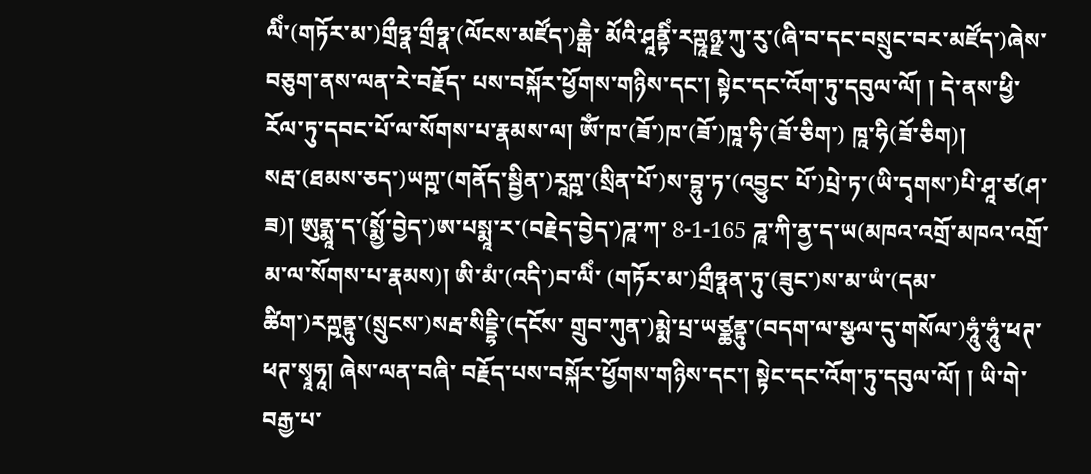ལིཾ་(གཏོར་མ་)གྲྀཧྣ་གྲྀཧྣ་(ལོངས་མཛོད་)ཆྒཻ་ མོའི་ཤཱནྟིཾ་རཀྵཱཉྫ་ཀུ་རུ་(ཞི་བ་དང་བསྲུང་བར་མཛོད་)ཞེས་བཅུག་ནས་ལན་རེ་བརྗོད་ པས་བསྐོར་ཕྱོགས་གཉིས་དང་། སྟེང་དང་འོག་ཏུ་དབུལ་ལོ། ། དེ་ནས་ཕྱི་རོལ་ཏུ་དབང་པོ་ལ་སོགས་པ་རྣམས་ལ། ཨོཾ་ཁ་(ཟོ་)ཁ་(ཟོ་)ཁཱ་ཧི་(ཟོ་ཅིག་) ཁཱ་ཧི(ཟོ་ཅིག)། སརྦ་(ཐམས་ཅད་)ཡཀྵ་(གནོད་སྦྱིན་)རཱཀྵ་(སྲིན་པོ་)ས་བྷུ་ཏ་(འབྱུང་ པོ་)པྲེ་ཏ་(ཡི་དྭགས་)པི་ཤཱ་ཙ(ཤ་ཟ)། ཨུནྨཱ་ད་(སྨྱོ་བྱེད་)ཨ་པསྨཱ་ར་(བརྗེད་བྱེད་)ཌཱ་ཀ་ 8-1-165 ཌཱ་ཀི་ནྱ་ད་ཡ(མཁའ་འགྲོ་མཁའ་འགྲོ་མ་ལ་སོགས་པ་རྣམས)། ཨི་མཾ་(འདི་)བ་ལིཾ་ (གཏོར་མ་)གྲྀཧྣན་ཏུ་(ཟུང་)ས་མ་ཡཾ་(དམ་ཚིག་)རཀྵནྟུ་(སྲུངས་)སརྦ་སིདྡྷི་(དངོས་ གྲུབ་ཀུན་)མྨེ་པྲ་ཡཙྪནྟུ་(བདག་ལ་སྩལ་དུ་གསོལ་)ཧཱུཾ་ཧཱུཾ་ཕཊ་ཕཊ་སྭཱཧཱ། ཞེས་ལན་བཞི་ བརྗོད་པས་བསྐོར་ཕྱོགས་གཉིས་དང་། སྟེང་དང་འོག་ཏུ་དབུལ་ལོ། ། ཡི་གེ་བརྒྱ་པ་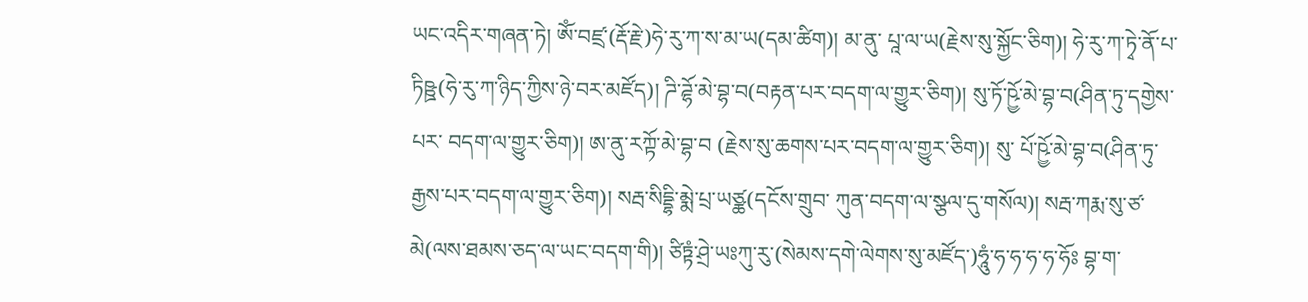ཡང་འདིར་གཞན་ཏེ། ཨོཾ་བཛྲ་(རྡོ་རྗེ་)ཧེ་རུ་ཀ་ས་མ་ཡ(དམ་ཚིག)། མ་ནུ་ པཱ་ལ་ཡ(རྗེས་སུ་སྐྱོང་ཅིག)། ཧེ་རུ་ཀ་ཏྭེ་ནོ་པ་ཏིཥྛ(ཧེ་རུ་ཀ་ཉིད་ཀྱིས་ཉེ་བར་མཛོད)། ཌི་ཌྷོ་མེ་བྷ་བ(བརྟན་པར་བདག་ལ་གྱུར་ཅིག)། སུ་ཏོ་ཥྱོ་མེ་བྷ་བ(ཤིན་ཏུ་དགྱེས་པར་ བདག་ལ་གྱུར་ཅིག)། ཨ་ནུ་རཀྟོ་མེ་བྷ་བ (རྗེས་སུ་ཆགས་པར་བདག་ལ་གྱུར་ཅིག)། སུ་ པོ་ཥྱོ་མེ་བྷ་བ(ཤིན་ཏུ་རྒྱས་པར་བདག་ལ་གྱུར་ཅིག)། སརྦ་སིདྡྷི་མྨེ་པྲ་ཡཙྪ(དངོས་གྲུབ་ ཀུན་བདག་ལ་སྩལ་དུ་གསོལ)། སརྦ་ཀརྨ་སུ་ཙ་མེ(ལས་ཐམས་ཅད་ལ་ཡང་བདག་གི)། ཙིཏྟཾ་ཤྲེ་ཡཿཀུ་རུ་(སེམས་དགེ་ལེགས་སུ་མཛོད་)ཧཱུཾ་ཧ་ཧ་ཧ་ཧ་ཧོཿ བྷ་ག་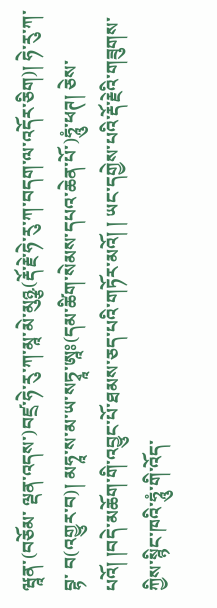ཝཱན་(བཅོམ་ ལྡན་འདས་)བཛྲ་ཧེ་རུ་ཀ་མཱ་མེ་མུཉྩ(རྡོ་རྗེ་ཧེ་རུ་ཀ་བདག་ལ་འདོར་ཅིག)། ཧེ་རུ་ཀ་བྷ་ བ(འགྱུར་བ)། མཧཱ་ས་མ་ཡ་སཏྭཱ་ཨཱཿ(དམ་ཚིག་སེམས་དཔའ་ཆེན་པོ་)ཧཱུཾ་ཕཊ། ཅེས་ པའོ། །བདེ་མཆོག་གི་འབྱུང་པོ་ཐམས་ཅད་པའི་གཏོར་མའོ། ། ཡང་དགྱེས་པའི་རྡོ་རྗེའི་གཟུགས་ཀྱིས་སྙིང་ཁའི་ཧཱུཾ་གི་འོད་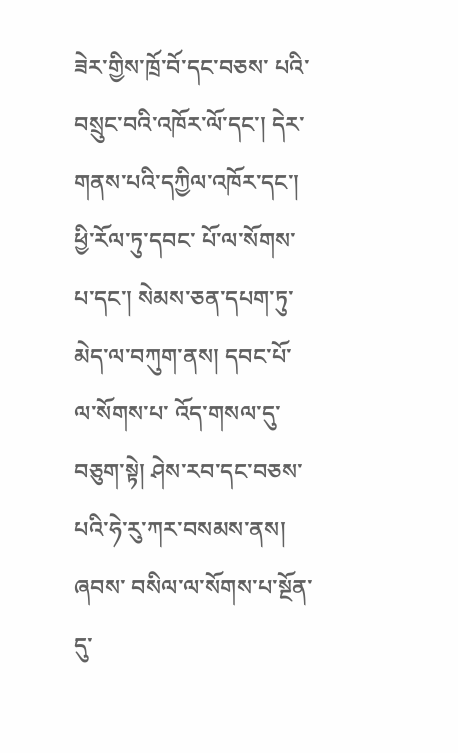ཟེར་གྱིས་ཁྲོ་བོ་དང་བཅས་ པའི་བསྲུང་བའི་འཁོར་ལོ་དང་། དེར་གནས་པའི་དཀྱིལ་འཁོར་དང་། ཕྱི་རོལ་ཏུ་དབང་ པོ་ལ་སོགས་པ་དང་། སེམས་ཅན་དཔག་ཏུ་མེད་ལ་བཀུག་ནས། དབང་པོ་ལ་སོགས་པ་ འོད་གསལ་དུ་བཅུག་སྟེ། ཤེས་རབ་དང་བཅས་པའི་ཧེ་རུ་ཀར་བསམས་ནས། ཞབས་ བསིལ་ལ་སོགས་པ་སྔོན་དུ་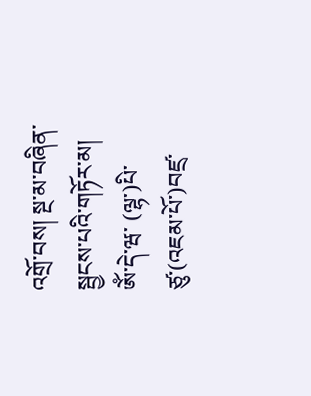འགྲོ་བས། སྔ་མ་བཞིན་སྦྱངས་པའི་གཏོར་མ། ཨོཾ་དེ་ཝ་ (ལྷ་)པི་ཙུ་(འཇམ་པོ་)བཛྲ་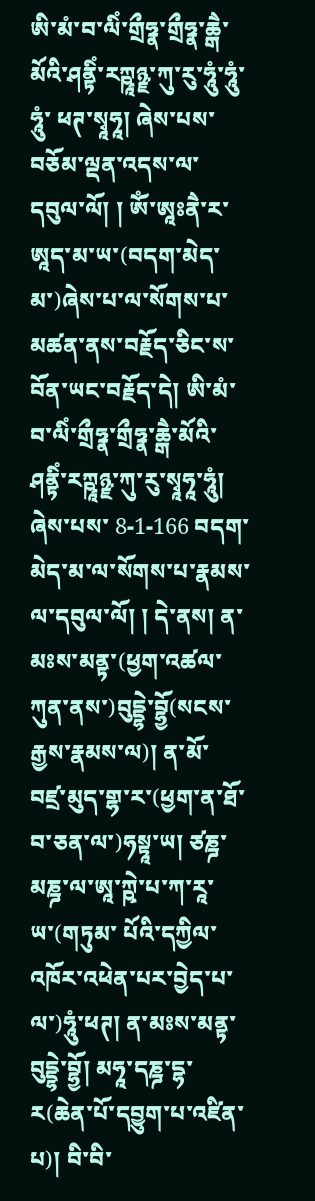ཨི་མཾ་བ་ལིཾ་གྲྀཧྣ་གྲྀཧྣ་ཆྒཻ་མོའི་ཤནྟིཾ་རཀྵཱཉྫ་ཀུ་རུ་ཧཱུཾ་ཧཱུཾ་ཧཱུཾ་ ཕཊ་སྭཱཧཱ། ཞེས་པས་བཅོམ་ལྡན་འདས་ལ་དབུལ་ལོ། ། ཨོཾ་ཨཱཿནཻ་ར་ཨཱད་མ་ཡ་(བདག་མེད་མ་)ཞེས་པ་ལ་སོགས་པ་མཚན་ནས་བརྗོད་ཅིང་ས་ བོན་ཡང་བརྗོད་དེ། ཨི་མཾ་བ་ལིཾ་གྲྀཧྣ་གྲྀཧྣ་ཆྒཻ་མོའི་ཤནྟིཾ་རཀྵཱཉྫ་ཀུ་རུ་སྭཱཧཱ་ཧཱུཾ། ཞེས་པས་ 8-1-166 བདག་མེད་མ་ལ་སོགས་པ་རྣམས་ལ་དབུལ་ལོ། ། དེ་ནས། ན་མཿས་མནྟ་(ཕྱག་འཚལ་ཀུན་ནས་)བུདྡྷེ་བྷྱོ(སངས་རྒྱས་རྣམས་ལ)། ན་མོ་ བཛྲ་མུད་གྷ་ར་(ཕྱག་ན་ཐོ་བ་ཅན་ལ་)ཧསྟཱ་ཡ། ཙཎྜ་མཎྜ་ལ་ཨཱ་ཀྵེ་པ་ཀ་རཱ་ཡ་(གཏུམ་ པོའི་དཀྱིལ་འཁོར་འཕེན་པར་བྱེད་པ་ལ་)ཧཱུཾ་ཕཊ། ན་མཿས་མནྟ་བུདྡྷེ་བྷྱོ། མཧཱ་དཎྜ་དྷ་ ར(ཆེན་པོ་དབྱུག་པ་འཛིན་པ)། བི་བི་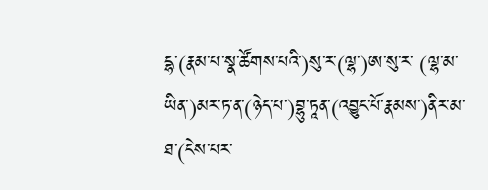དྷ་(རྣམ་པ་སྣ་ཚོགས་པའི་)སུ་ར་(ལྷ་)ཨ་སུ་ར་ (ལྷ་མ་ཡིན་)མར་ཏ་ན་(ཉེད་པ་)བྷུ་ཏཱན་(འབྱུང་པོ་རྣམས་)ནིར་མ་ཐ་(ངེས་པར་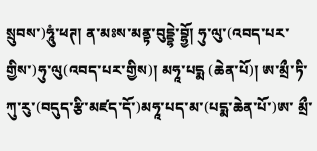སྲུབས་)ཧཱུཾ་ཕཊ། ན་མཿས་མནྟ་བུདྡྷེ་བྷྱོ། ཧུ་ལུ་(འབད་པར་གྱིས་)ཧུ་ལུ(འབད་པར་གྱིས)། མཧཱ་པདྨ (ཆེན་པོ)། ཨ་མྲྀ་ཏི་ཀུ་རུ་(བདུད་རྩི་མཛད་དོ་)མཧཱ་པད་མ་(པདྨ་ཆེན་པོ་)ཨ་ མྲྀ་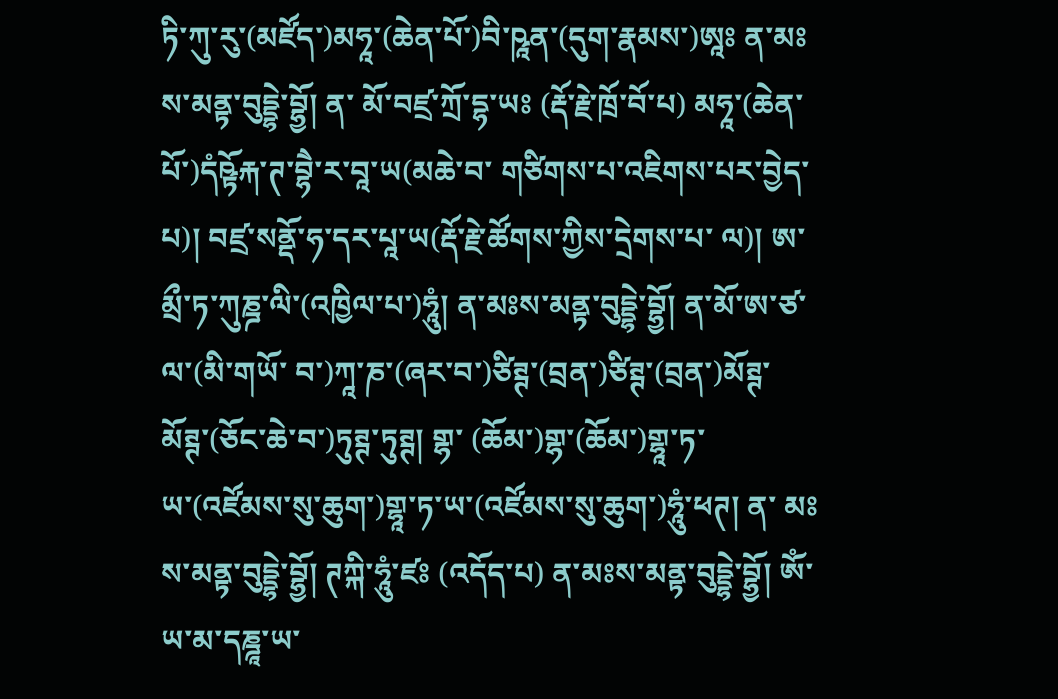ཏི་ཀུ་རུ་(མཛོད་)མཧཱ་(ཆེན་པོ་)བི་ཥཱན་(དུག་རྣམས་)ཨཱཿ ན་མཿས་མནྟ་བུདྡྷེ་བྷྱོ། ན་ མོ་བཛྲ་ཀྲོ་དྷ་ཡཿ (རྡོ་རྗེ་ཁྲོ་བོ་པ) མཧཱ་(ཆེན་པོ་)དཾཥྟོརྐ་ཊ་བྷཻ་ར་བཱ་ཡ(མཆེ་བ་ གཙིགས་པ་འཇིགས་པར་བྱེད་པ)། བཛྲ་སནྡོ་ཧ་དར་པཱ་ཡ(རྡོ་རྗེ་ཚོགས་ཀྱིས་དྲེགས་པ་ ལ)། ཨ་མྲྀ་ཏ་ཀུཎྜ་ལི་(འཁྱིལ་པ་)ཧཱུཾ། ན་མཿས་མནྟ་བུདྡྷེ་བྷྱོ། ན་མོ་ཨ་ཙ་ལ་(མི་གཡོ་ བ་)ཀཱ་ཎ་(ཞར་བ་)ཙིཊྚ་(བྲན་)ཙིཊྚ་(བྲན་)མོཊྚ་མོཊྚ་(ཅོང་ཆེ་བ་)ཏུཊྚ་ཏུཊྚ། གྷ་ (ཆོམ་)གྷ་(ཆོམ་)གྷཱ་ཏ་ཡ་(འཛོམས་སུ་ཆུག་)གྷཱ་ཏ་ཡ་(འཛོམས་སུ་ཆུག་)ཧཱུཾ་ཕཊ། ན་ མཿས་མནྟ་བུདྡྷེ་བྷྱོ། ཊཀྐི་ཧཱུཾ་ཛཿ (འདོད་པ) ན་མཿས་མནྟ་བུདྡྷེ་བྷྱོ། ཨོཾ་ཡ་མ་དཎྜཱ་ཡ་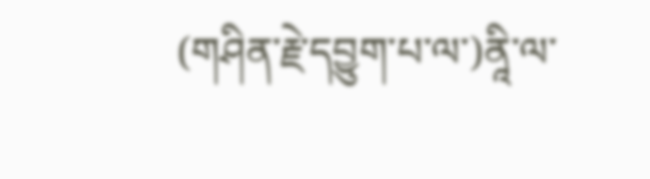(གཤིན་རྗེ་དབྱུག་པ་ལ་)ནཱི་ལ་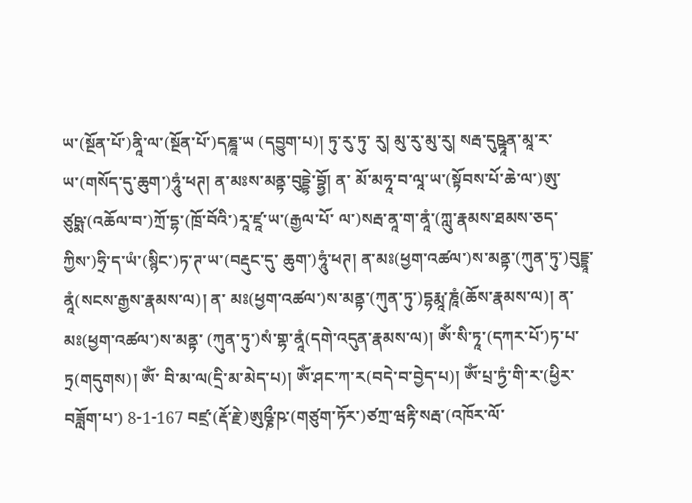ཡ་(སྔོན་པོ་)ནཱི་ལ་(སྔོན་པོ་)དཎྜཱ་ཡ (དབྱུག་པ)། ཏུ་རུ་ཏུ་ རུ། མུ་རུ་མུ་རུ། སརྦ་དུཥྟཱན་མཱ་ར་ཡ་(གསོད་དུ་ཆུག་)ཧཱུཾ་ཕཊ། ན་མཿས་མནྟ་བུདྡྷེ་བྷྱོ། ན་ མོ་མཧཱ་བ་ལཱ་ཡ་(སྟོབས་པོ་ཆེ་ལ་)ཨུ་ཙུཥྨ་(འཆོལ་བ་)ཀྲོ་དྷ་(ཁྲོ་བོའི་)རཱ་ཛཱ་ཡ་(རྒྱལ་པོ་ ལ་)སརྦ་ནཱ་ག་ནཱཾ་(ཀླུ་རྣམས་ཐམས་ཅད་ཀྱིས་)ཧྲི་ད་ཡཾ་(སྙིང་)ཏ་ཊ་ཡ་(བརྡུང་དུ་ ཆུག་)ཧཱུཾ་ཕཊ། ན་མཿ(ཕྱག་འཚལ་)ས་མནྟ་(ཀུན་ཏུ་)བུདྡྷཱ་ནཱཾ(སངས་རྒྱས་རྣམས་ལ)། ན་ མཿ(ཕྱག་འཚལ་)ས་མནྟ་(ཀུན་ཏུ་)དྷརྨཱ་ཎཱཾ(ཆོས་རྣམས་ལ)། ན་མཿ(ཕྱག་འཚལ་)ས་མནྟ་ (ཀུན་ཏུ་)སཾ་གྷ་ནཱཾ(དགེ་འདུན་རྣམས་ལ)། ཨོཾ་སི་ཏཱ་(དཀར་པོ་)ཏ་པ་ཏྲ(གདུགས)། ཨོཾ་ བི་མ་ལ(དྲི་མ་མེད་པ)། ཨོཾ་ཤང་ཀ་ར(བདེ་བ་བྱེད་པ)། ཨོཾ་པྲ་ཏྱཾ་གི་ར་(ཕྱིར་བཟློག་པ་) 8-1-167 བཛྲ་(རྡོ་རྗེ་)ཨུཥྞྀ་ཥ་(གཙུག་ཏོར་)ཙཀྲ་ཝརྟི་སརྦ་(འཁོར་ལོ་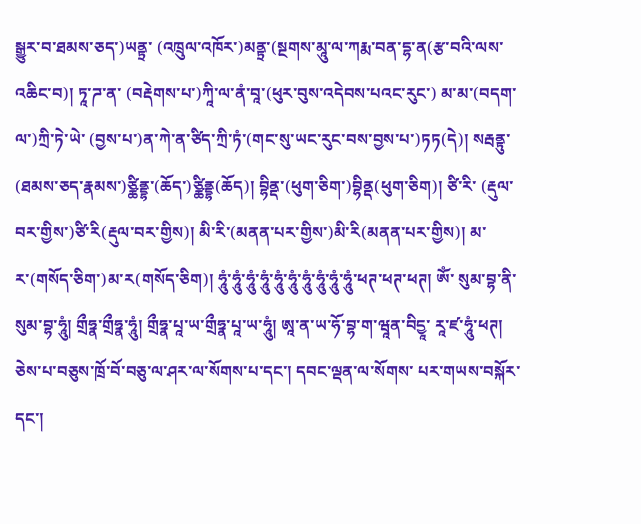སྒྱུར་བ་ཐམས་ཅད་)ཡནྟྲ་ (འཁྲུལ་འཁོར་)མནྟྲ་(སྔགས་མཱུ་ལ་ཀརྨ་བན་དྷ་ན(རྩ་བའི་ལས་འཆིང་བ)། ཏཱ་ཌ་ན་ (བརྡེགས་པ་)ཀཱི་ལ་ནཾ་བཱ་(ཕུར་བུས་འདེབས་པའང་རུང་) མ་མ་(བདག་ལ་)ཀྲི་ཏེ་ཡེ་ (བྱས་པ་)ན་ཀེ་ན་ཙིད་ཀྲི་ཏཾ་(གང་སུ་ཡང་རུང་བས་བྱས་པ་)ཏཏ(དེ)། སརྦནྟུ་ (ཐམས་ཅད་རྣམས་)ཙྪིནྡྷ་(ཆོད་)ཙྪིནྡྷ(ཆོད)། བྷིནྡ་(ཕུག་ཅིག་)བྷིནྡ(ཕུག་ཅིག)། ཙི་རི་ (རྡུལ་བར་གྱིས་)ཙི་རི(རྡུལ་བར་གྱིས)། མི་རི་(མནན་པར་གྱིས་)མི་རི(མནན་པར་གྱིས)། མ་ར་(གསོད་ཅིག་)མ་ར(གསོད་ཅིག)། ཧཱུཾ་ཧཱུཾ་ཧཱུཾ་ཧཱུཾ་ཧཱུཾ་ཧཱུཾ་ཧཱུཾ་ཧཱུཾ་ཧཱུཾ་ཧཱུཾ་ཕཊ་ཕཊ་ཕཊ། ཨོཾ་ སུམ་བྷ་ནི་སུམ་བྷ་ཧཱུཾ། གྲྀཧྣ་གྲྀཧྣ་ཧཱུཾ། གྲྀཧྣ་པཱ་ཡ་གྲྀཧྣ་པཱ་ཡ་ཧཱུཾ། ཨཱ་ན་ཡ་ཧོ་བྷ་ག་ཝཱན་བིདྱཱ་ རཱ་ཛ་ཧཱུཾ་ཕཊ། ཅེས་པ་བཅུས་ཁྲོ་བོ་བཅུ་ལ་ཤར་ལ་སོགས་པ་དང་། དབང་ལྡན་ལ་སོགས་ པར་གཡས་བསྐོར་དང་།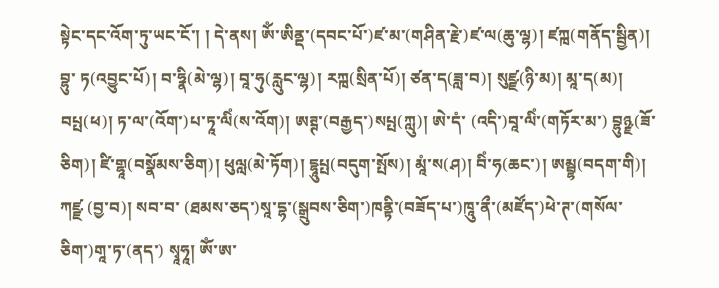སྟེང་དང་འོག་ཏུ་ཡང་ངོ་། ། དེ་ནས། ཨོཾ་ཨིནྡ་(དབང་པོ་)ཛ་མ་(གཤིན་རྗེ་)ཛ་ལ(ཆུ་ལྷ)། ཛཀྑ(གནོད་སྦྱིན)། བྷུ་ ཏ(འབྱུང་པོ)། བ་ཧྣི(མེ་ལྷ)། བཱ་ཧུ(རླུང་ལྷ)། རཀྑ(སྲིན་པོ)། ཙན་ད(ཟླ་བ)། སུཛྫ(ཉི་མ)། མཱ་ད(མ)། བཔྤ(ཕ)། ཏ་ལ་(འོག་)པ་ཏཱ་ལིཾ(ས་འོག)། ཨཊྚ་(བརྒྱད་)སཔྤ(ཀླུ)། ཨེ་དཾ་ (འདི་)བཱ་ལིཾ་(གཏོར་མ་) བྷུཉྫ(ཟོ་ཅིག)། ཛི་གྷཱ(བསྣོམས་ཅིག)། ཕུལླ(མེ་ཏོག)། དྷཱུཔྤ(བདུག་སྤོས)། མཱཾ་ས(ཤ)། བིཾ་ཧ(ཆང་)། ཨམྦྷ(བདག་གི)། ཀཛྫ (བྱ་བ)། སབ་བ་ (ཐམས་ཅད་)སཱ་དྷ་(སྒྲུབས་ཅིག་)ཁནྟི་(བཟོད་པ་)ཁཱུ་ནྀ་(མཛོད་)ཕེ་ཊ་(གསོལ་ ཅིག་)གཱ་ཏ་(ནད་) སྭཱཧཱ། ཨོཾ་ཨ་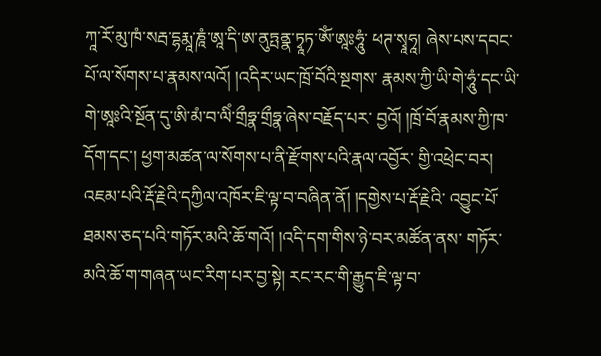ཀཱ་རོ་མུ་ཁཾ་སརྦ་དྷརྨཱ་ཎཱཾ་ཨཱ་དི་ཨ་ནུཏྤནྣ་ཏྭཱཏ་ཨོཾ་ཨཱཿཧཱུཾ་ ཕཊ་སྭཱཧཱ། ཞེས་པས་དབང་པོ་ལ་སོགས་པ་རྣམས་ལའོ། །འདིར་ཡང་ཁྲོ་བོའི་སྔགས་ རྣམས་ཀྱི་ཡི་གེ་ཧཱུཾ་དང་ཡི་གེ་ཨཱཿའི་སྔོན་དུ་ཨི་མཾ་བ་ལིཾ་གྲྀཧྣ་གྲྀཧྣ་ཞེས་བརྗོད་པར་ བྱའོ། །ཁྲོ་བོ་རྣམས་ཀྱི་ཁ་དོག་དང་། ཕྱག་མཚན་ལ་སོགས་པ་ནི་རྫོགས་པའི་རྣལ་འབྱོར་ གྱི་འཕྲེང་བར། འཇམ་པའི་རྡོ་རྗེའི་དཀྱིལ་འཁོར་ཇི་ལྟ་བ་བཞིན་ནོ། །དགྱེས་པ་རྡོ་རྗེའི་ འབྱུང་པོ་ཐམས་ཅད་པའི་གཏོར་མའི་ཆོ་གའོ། །འདི་དག་གིས་ཉེ་བར་མཚོན་ནས་ གཏོར་མའི་ཆོ་ག་གཞན་ཡང་རིག་པར་བྱ་སྟེ། རང་རང་གི་རྒྱུད་ཇི་ལྟ་བ་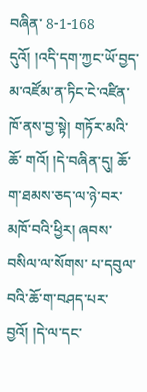བཞིན་ 8-1-168 དུའོ། །འདི་དག་ཀྱང་ཡོ་བྱད་མ་འཛོམ་ན་ཏིང་ངེ་འཛིན་ཁོ་ནས་བྱ་སྟེ། གཏོར་མའི་ཆོ་ གའོ། །དེ་བཞིན་དུ། ཆོ་ག་ཐམས་ཅད་ལ་ཉེ་བར་མཁོ་བའི་ཕྱིར། ཞབས་བསིལ་ལ་སོགས་ པ་དབུལ་བའི་ཆོ་ག་བཤད་པར་བྱའོ། །དེ་ལ་དང་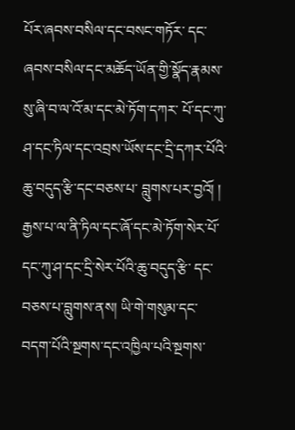པོར་ཞབས་བསིལ་དང་བསང་གཏོར་ དང་ཞབས་བསིལ་དང་མཆོད་ཡོན་གྱི་སྣོད་རྣམས་སུ་ཞི་བ་ལ་འོ་མ་དང་མེ་ཏོག་དཀར་ པོ་དང་ཀུ་ཤ་དང་ཏིལ་དང་འབྲས་ཡོས་དང་དྲི་དཀར་པོའི་ཆུ་བདུད་རྩི་དང་བཅས་པ་ བླུགས་པར་བྱའོ། ། རྒྱས་པ་ལ་ནི་ཏིལ་དང་ཞོ་དང་མེ་ཏོག་སེར་པོ་དང་ཀུ་ཤ་དང་དྲི་སེར་པོའི་ཆུ་བདུད་རྩི་ དང་བཅས་པ་བླུགས་ནས། ཡི་གེ་གསུམ་དང་བདག་པོའི་སྔགས་དང་འཁྱིལ་པའི་སྔགས་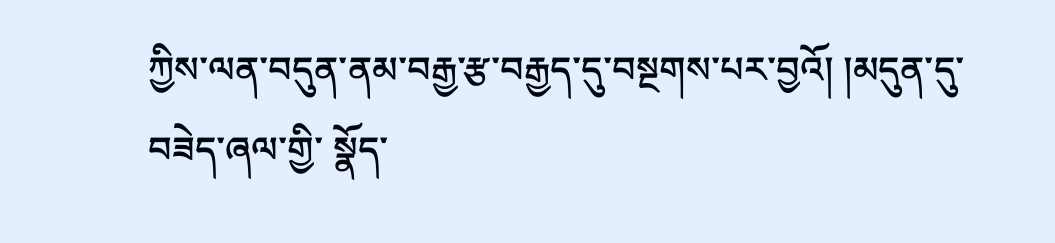ཀྱིས་ལན་བདུན་ནམ་བརྒྱ་རྩ་བརྒྱད་དུ་བསྔགས་པར་བྱའོ། །མདུན་དུ་བཟེད་ཞལ་གྱི་ སྣོད་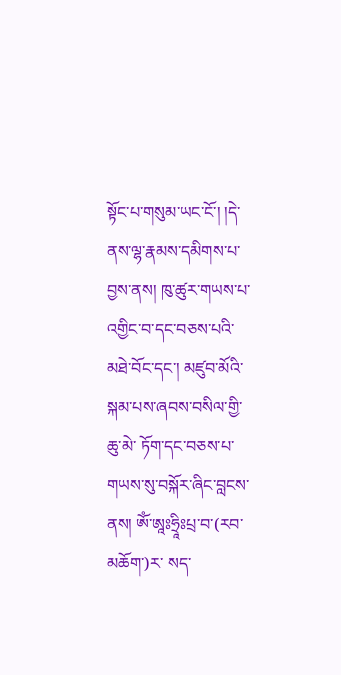སྟོང་པ་གསུམ་ཡང་ངོ་། །དེ་ནས་ལྷ་རྣམས་དམིགས་པ་བྱས་ནས། ཁུ་ཚུར་གཡས་པ་ འགྱིང་བ་དང་བཅས་པའི་མཐེ་བོང་དང་། མཛུབ་མོའི་སྐམ་པས་ཞབས་བསིལ་གྱི་ཆུ་མེ་ ཏོག་དང་བཅས་པ་གཡས་སུ་བསྐོར་ཞིང་བླངས་ནས། ཨོཾ་ཨཱཿཧྲཱིཿཔྲ་བ་(རབ་མཆོག་)ར་ སད་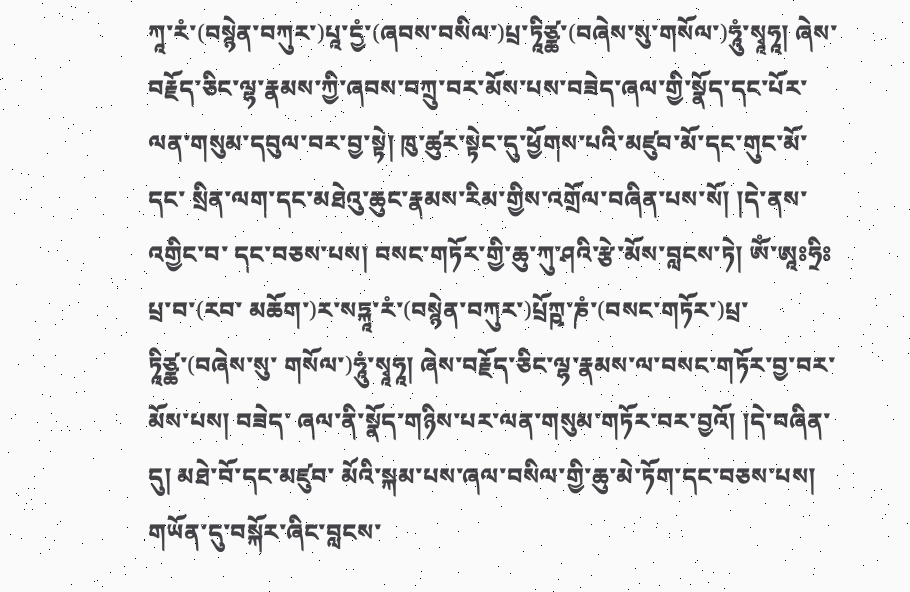ཀཱ་རཾ་(བསྙེན་བཀུར་)པཱ་དྱཾ་(ཞབས་བསིལ་)པྲ་ཏཱིཙྪ་(བཞེས་སུ་གསོལ་)ཧཱུཾ་སྭཱཧཱ། ཞེས་བརྗོད་ཅིང་ལྷ་རྣམས་ཀྱི་ཞབས་བཀྲུ་བར་མོས་པས་བཟེད་ཞལ་གྱི་སྣོད་དང་པོར་ ལན་གསུམ་དབུལ་བར་བྱ་སྟེ། ཁུ་ཚུར་སྟེང་དུ་ཕྱོགས་པའི་མཛུབ་མོ་དང་གུང་མོ་དང་ སྲིན་ལག་དང་མཐེའུ་ཆུང་རྣམས་རིམ་གྱིས་འགྲོལ་བཞིན་པས་སོ། །དེ་ནས་འགྱིང་བ་ དང་བཅས་པས། བསང་གཏོར་གྱི་ཆུ་ཀུ་ཤའི་རྩེ་མོས་བླངས་ཏེ། ཨོཾ་ཨཱཿཧྲིཿཔྲ་བ་(རབ་ མཆོག་)ར་སཏྐཱ་རཾ་(བསྙེན་བཀུར་)པྲོཀྵ་ཎཾ་(བསང་གཏོར་)པྲ་ཏཱིཙྪ་(བཞེས་སུ་ གསོལ་)ཧཱུཾ་སྭཱཧཱ། ཞེས་བརྗོད་ཅིང་ལྷ་རྣམས་ལ་བསང་གཏོར་བྱ་བར་མོས་པས། བཟེད་ ཞལ་ནི་སྣོད་གཉིས་པར་ལན་གསུམ་གཏོར་བར་བྱའོ། །དེ་བཞིན་དུ། མཐེ་བོ་དང་མཛུབ་ མོའི་སྐམ་པས་ཞལ་བསིལ་གྱི་ཆུ་མེ་ཏོག་དང་བཅས་པས། གཡོན་དུ་བསྐོར་ཞིང་བླངས་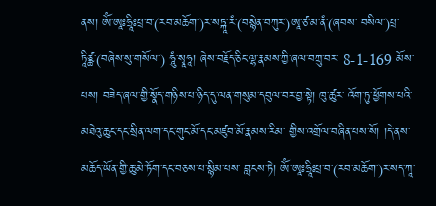ནས། ཨོཾ་ཨཱཿཧྲཱིཿཔྲ་བ་(རབ་མཆོག་)ར་སཏྐཱ་རཾ་(བསྙེན་བཀུར་)ཨཱ་ཙ་མ་ནཾ་(ཞབས་ བསིལ་)པྲ་ཏཱིཙྪ་(བཞེས་སུ་གསོལ་) ཧཱུཾ་སྭཱཧཱ། ཞེས་བརྗོད་ཅིང་ལྷ་རྣམས་ཀྱི་ཞལ་བཀྲུ་བར་ 8-1-169 མོས་པས། བཟེད་ཞལ་གྱི་སྣོད་གཉིས་པ་ཉིད་དུ་ལན་གསུམ་དབུལ་བར་བྱ་སྟེ། ཁུ་ཚུར་ འོག་ཏུ་ཕྱོགས་པའི་མཐེའུ་ཆུང་དང་སྲིན་ལག་དང་གུང་མོ་དང་མཛུབ་མོ་རྣམས་རིམ་ གྱིས་འགྲོལ་བཞིན་པས་སོ། །དེ་ནས་མཆོད་ཡོན་གྱི་ཆུ་མེ་ཏོག་དང་བཅས་པ་སྙིམ་པས་ བླངས་ཏེ། ཨོཾ་ཨཱཿཧྲཱིཿཔྲ་བ་(རབ་མཆོག་)ར་སད་ཀཱ་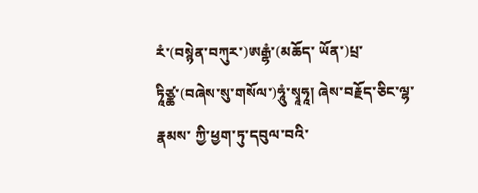རཾ་(བསྙེན་བཀུར་)ཨརྒྷཾ་(མཆོད་ ཡོན་)པྲ་ཏཱིཙྪ་(བཞེས་སུ་གསོལ་)ཧཱུཾ་སྭཱཧཱ། ཞེས་བརྗོད་ཅིང་ལྷ་རྣམས་ ཀྱི་ཕྱག་ཏུ་དབུལ་བའི་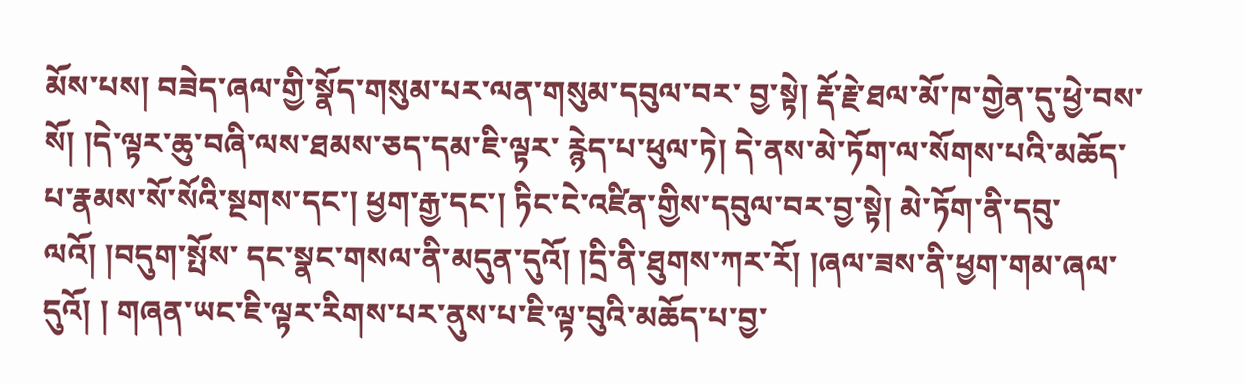མོས་པས། བཟེད་ཞལ་གྱི་སྣོད་གསུམ་པར་ལན་གསུམ་དབུལ་བར་ བྱ་སྟེ། རྡོ་རྗེ་ཐལ་མོ་ཁ་གྱེན་དུ་ཕྱེ་བས་སོ། །དེ་ལྟར་ཆུ་བཞི་ལས་ཐམས་ཅད་དམ་ཇི་ལྟར་ རྙེད་པ་ཕུལ་ཏེ། དེ་ནས་མེ་ཏོག་ལ་སོགས་པའི་མཆོད་པ་རྣམས་སོ་སོའི་སྔགས་དང་། ཕྱག་རྒྱ་དང་། ཏིང་ངེ་འཛིན་གྱིས་དབུལ་བར་བྱ་སྟེ། མེ་ཏོག་ནི་དབུ་ལའོ། །བདུག་སྤོས་ དང་སྣང་གསལ་ནི་མདུན་དུའོ། །དྲི་ནི་ཐུགས་ཀར་རོ། །ཞལ་ཟས་ནི་ཕྱག་གམ་ཞལ་ དུའོ། ། གཞན་ཡང་ཇི་ལྟར་རིགས་པར་ནུས་པ་ཇི་ལྟ་བུའི་མཆོད་པ་བྱ་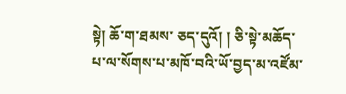སྟེ། ཆོ་ག་ཐམས་ ཅད་དུའོ། ། ཅི་སྟེ་མཆོད་པ་ལ་སོགས་པ་མཁོ་བའི་ཡོ་བྱད་མ་འཛོམ་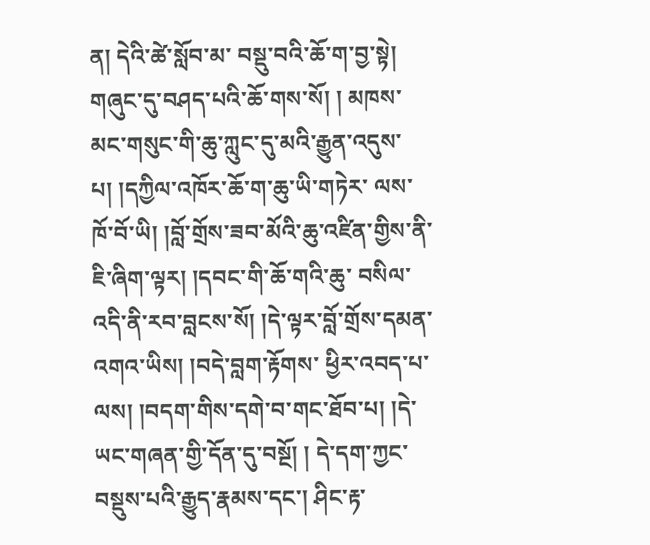ན། དེའི་ཚེ་སློབ་མ་ བསྡུ་བའི་ཆོ་ག་བྱ་སྟེ། གཞུང་དུ་བཤད་པའི་ཆོ་གས་སོ། ། མཁས་མང་གསུང་གི་ཆུ་ཀླུང་དུ་མའི་རྒྱུན་འདུས་པ། །དཀྱིལ་འཁོར་ཆོ་ག་ཆུ་ཡི་གཏེར་ ལས་ཁོ་བོ་ཡི། །བློ་གྲོས་ཟབ་མོའི་ཆུ་འཛིན་གྱིས་ནི་ཇི་ཞིག་ལྟར། །དབང་གི་ཆོ་གའི་ཆུ་ བསིལ་འདི་ནི་རབ་བླངས་སོ། །དེ་ལྟར་བློ་གྲོས་དམན་འགའ་ཡིས། །བདེ་བླག་རྟོགས་ ཕྱིར་འབད་པ་ལས། །བདག་གིས་དགེ་བ་གང་ཐོབ་པ། །དེ་ཡང་གཞན་གྱི་དོན་དུ་བསྔོ། ། དེ་དག་ཀྱང་བསྡུས་པའི་རྒྱུད་རྣམས་དང་། ཤིང་རྟ་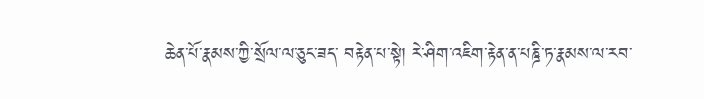ཆེན་པོ་རྣམས་ཀྱི་སྲོལ་ལ་ཅུང་ཟད་ བརྟེན་པ་སྟེ། རེ་ཤིག་འཇིག་རྟེན་ན་པཎྜི་ཏ་རྣམས་ལ་རབ་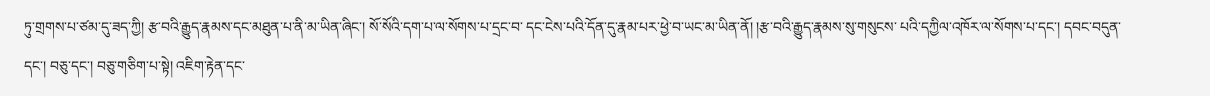ཏུ་གྲགས་པ་ཙམ་དུ་ཟད་ཀྱི། རྩ་བའི་རྒྱུད་རྣམས་དང་མཐུན་པ་ནི་མ་ཡིན་ཞིང་། སོ་སོའི་དག་པ་ལ་སོགས་པ་དྲང་བ་ དང་ངེས་པའི་དོན་དུ་རྣམ་པར་ཕྱེ་བ་ཡང་མ་ཡིན་ནོ། །རྩ་བའི་རྒྱུད་རྣམས་སུ་གསུངས་ པའི་དཀྱིལ་འཁོར་ལ་སོགས་པ་དང་། དབང་བདུན་དང་། བཅུ་དང་། བཅུ་གཅིག་པ་སྟེ། འཇིག་རྟེན་དང་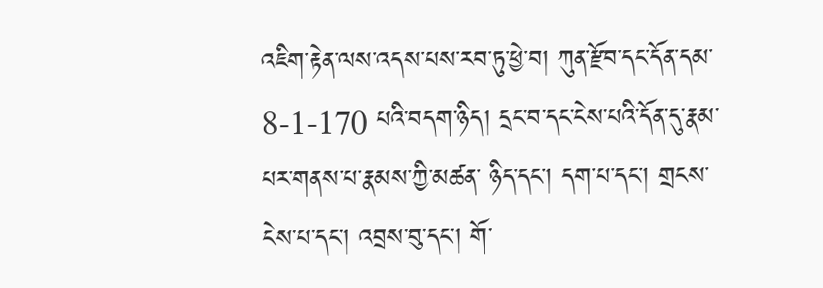འཇིག་རྟེན་ལས་འདས་པས་རབ་ཏུ་ཕྱེ་བ། ཀུན་རྫོབ་དང་དོན་དམ་ 8-1-170 པའི་བདག་ཉིད། དྲང་བ་དང་ངེས་པའི་དོན་དུ་རྣམ་པར་གནས་པ་རྣམས་ཀྱི་མཚན་ ཉིད་དང་། དག་པ་དང་། གྲངས་ངེས་པ་དང་། འབྲས་བུ་དང་། གོ་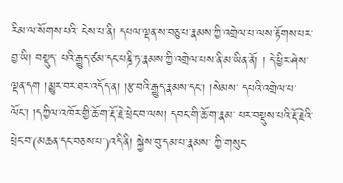རིམ་ལ་སོགས་པའི་ ངེས་པ་ནི། དཔལ་ལྡན་ས་བཅུ་པ་རྣམས་ཀྱི་འགྲེལ་པ་ལས་རྟོགས་པར་བྱ་ཡི། བསྡུད་ པའི་རྒྱུད་ཙམ་དང་པཎྜི་ཏ་རྣམས་ཀྱི་འགྲེལ་པས་ནི་མ་ཡིན་ནོ། ། དེ་ཕྱིར་ཤེས་ལྡན་དག །མྱུར་བར་ཐར་འདོད་ན། །རྩ་བའི་རྒྱུད་རྣམས་དང་། །སེམས་ དཔའི་འགྲེལ་པ་ལོང་། །དཀྱིལ་འཁོར་གྱི་ཆོ་ག་རྡོ་རྗེ་ཕྲེང་བ་ལས། དབང་གི་ཆོ་ག་རྣམ་ པར་བསྡུས་པའི་རྡོ་རྗེའི་ཕྲེང་བ་(མཆན་དང་བཅས་པ་)འདི་ནི། སྐྱེས་བུ་དམ་པ་རྣམས་ ཀྱི་གསུང་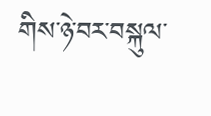གིས་ཉེ་བར་བསྐུལ་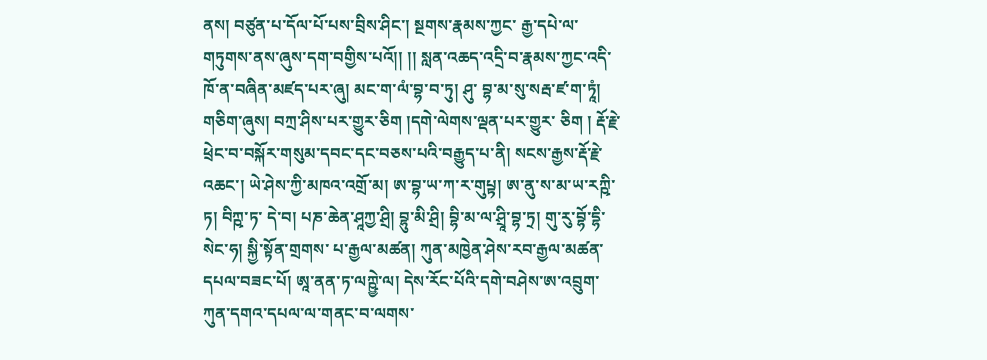ནས། བཙུན་པ་དོལ་པོ་པས་བྲིས་ཤིང་། སྔགས་རྣམས་ཀྱང་ རྒྱ་དཔེ་ལ་གཏུགས་ནས་ཞུས་དག་བགྱིས་པའོ།། །། སླན་འཆད་འདྲི་བ་རྣམས་ཀྱང་འདི་ཁོ་ན་བཞིན་མཛད་པར་ཞུ། མང་ག་ལཾ་བྷ་བ་ཏུ། ཤུ་ བྷ་མ་སུ་སརྦ་ཛ་ག་ཏཱཾ། གཅིག་ཞུས། བཀྲ་ཤིས་པར་གྱུར་ཅིག །དགེ་ལེགས་ལྡན་པར་གྱུར་ ཅིག ། རྡོ་རྗེ་ཕྲེང་བ་བསྐོར་གསུམ་དབང་དང་བཅས་པའི་བརྒྱུད་པ་ནི། སངས་རྒྱས་རྡོ་རྗེ་ འཆང་། ཡེ་ཤེས་ཀྱི་མཁའ་འགྲོ་མ། ཨ་བྷ་ཡ་ཀ་ར་གུཔྟ། ཨ་ནུ་ས་མ་ཡ་རཀྵི་ཏ། བིཀྵ་ཏ་ དེ་བ། པཎ་ཆེན་ཤཱཀྱ་ཤྲི། བྷུ་མི་ཤྲི། བྷི་མ་ལ་ཤྲཱི་བྷ་ཏྲ། གུ་རུ་བྷོ་དྷི་སེང་ཧ། སྐྱི་སྟོན་གྲགས་ པ་རྒྱལ་མཚན། ཀུན་མཁྱེན་ཤེས་རབ་རྒྱལ་མཚན་དཔལ་བཟང་པོ། ཨཱ་ནན་ཏ་ལཀྵྱེ་ལ། དེས་རོང་པོའི་དགེ་བཤེས་ཨ་འབྲུག་ཀུན་དགའ་དཔལ་ལ་གནང་བ་ལགས་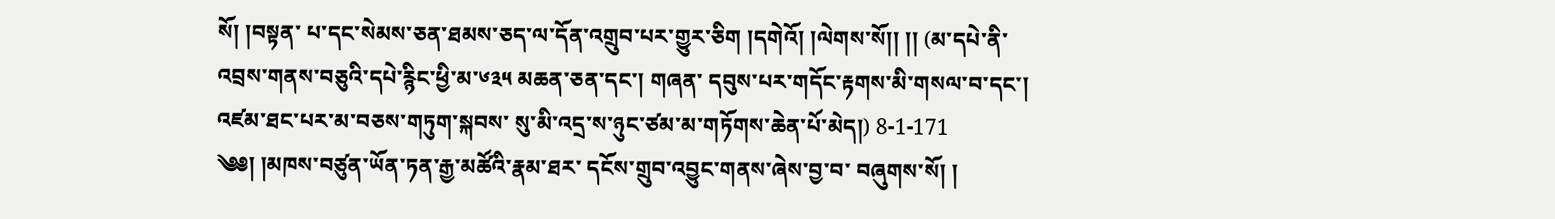སོ། །བསྟན་ པ་དང་སེམས་ཅན་ཐམས་ཅད་ལ་དོན་འགྲུབ་པར་གྱུར་ཅིག །དགེའོ། །ལེགས་སོ།། །། (མ་དཔེ་ནི་འབྲས་གནས་བཅུའི་དཔེ་རྙིང་ཕྱི་མ་༦༣༥ མཆན་ཅན་དང་། གཞན་ དབུས་པར་གདོང་རྟགས་མི་གསལ་བ་དང་། འཛམ་ཐང་པར་མ་བཅས་གཏུག་སྐབས་ སུ་མི་འདྲ་ས་ཉུང་ཙམ་མ་གཏོགས་ཆེན་པོ་མེད།) 8-1-171 ༄༅། །མཁས་བཙུན་ཡོན་ཏན་རྒྱ་མཚོའི་རྣམ་ཐར་ དངོས་གྲུབ་འབྱུང་གནས་ཞེས་བྱ་བ་ བཞུགས་སོ། །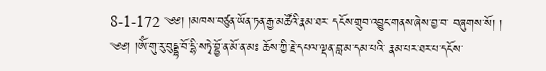8-1-172 ༄༅། །མཁས་བཙུན་ཡོན་ཏན་རྒྱ་མཚོའི་རྣམ་ཐར་ དངོས་གྲུབ་འབྱུང་གནས་ཞེས་བྱ་བ་ བཞུགས་སོ། ། ༄༅། །ཨོཾ་གུ་རུ་བུདྡྷ་བོ་དྷི་སཏྭེ་བྷྱོ་ན་མོ་ན་མཿ ཆོས་ཀྱི་རྗེ་དཔལ་ལྡན་བླ་མ་དམ་པའི་ རྣམ་པར་ཐར་པ་དངོས་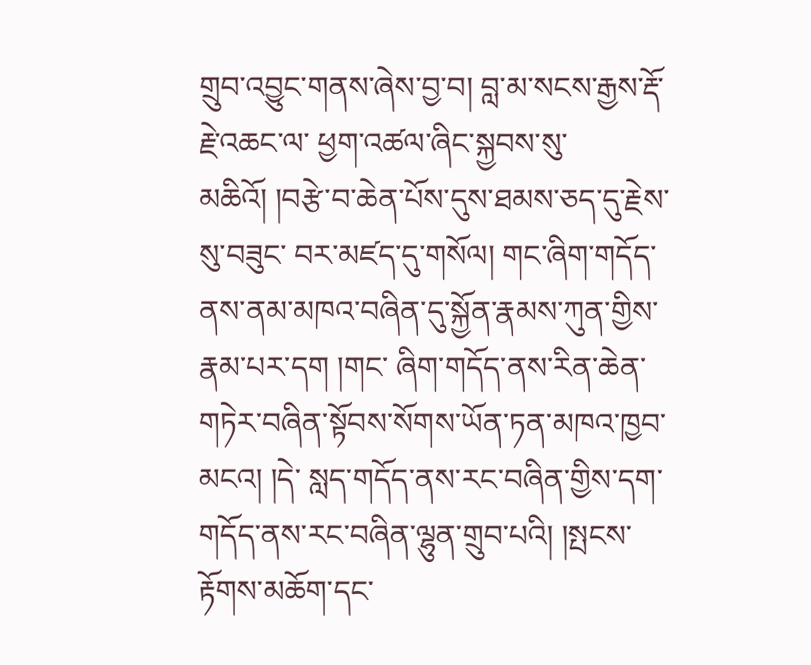གྲུབ་འབྱུང་གནས་ཞེས་བྱ་བ། བླ་མ་སངས་རྒྱས་རྡོ་རྗེ་འཆང་ལ་ ཕྱག་འཚལ་ཞིང་སྐྱབས་སུ་མཆིའོ། །བརྩེ་བ་ཆེན་པོས་དུས་ཐམས་ཅད་དུ་རྗེས་སུ་བཟུང་ བར་མཛད་དུ་གསོལ། གང་ཞིག་གདོད་ནས་ནམ་མཁའ་བཞིན་དུ་སྐྱོན་རྣམས་ཀུན་གྱིས་རྣམ་པར་དག །གང་ ཞིག་གདོད་ནས་རིན་ཆེན་གཏེར་བཞིན་སྟོབས་སོགས་ཡོན་ཏན་མཁའ་ཁྱབ་མངའ། །དེ་ སླད་གདོད་ནས་རང་བཞིན་གྱིས་དག་གདོད་ནས་རང་བཞིན་ལྷུན་གྲུབ་པའི། །སྤངས་ རྟོགས་མཆོག་དང་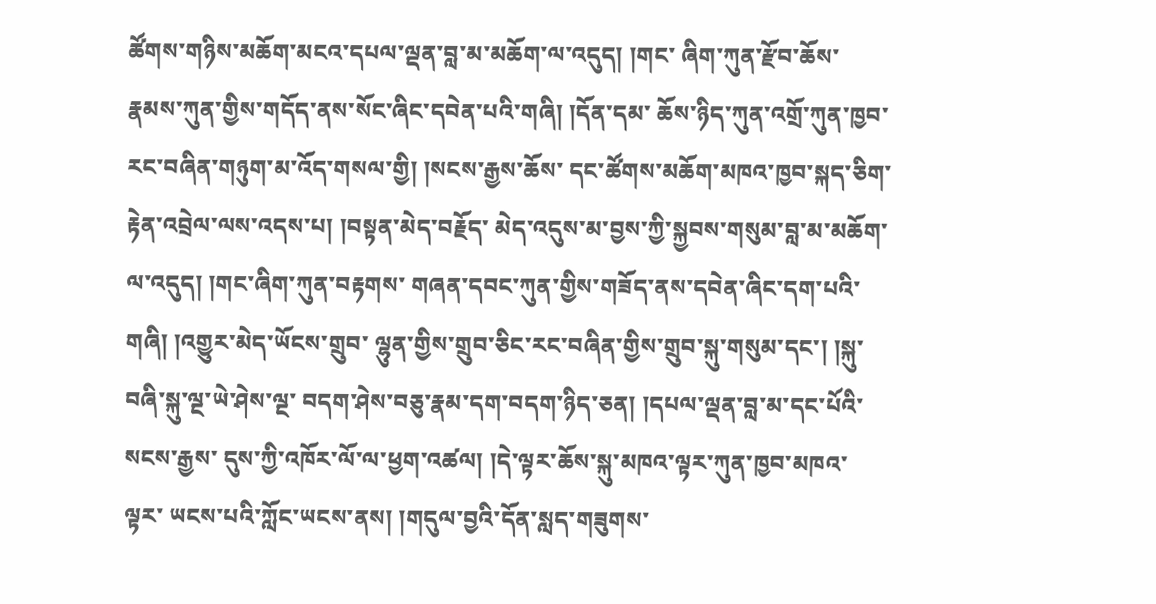ཚོགས་གཉིས་མཆོག་མངའ་དཔལ་ལྡན་བླ་མ་མཆོག་ལ་འདུད། །གང་ ཞིག་ཀུན་རྫོབ་ཆོས་རྣམས་ཀུན་གྱིས་གདོད་ནས་སོང་ཞིང་དབེན་པའི་གཞི། །དོན་དམ་ ཆོས་ཉིད་ཀུན་འགྲོ་ཀུན་ཁྱབ་རང་བཞིན་གཉུག་མ་འོད་གསལ་གྱི། །སངས་རྒྱས་ཆོས་ དང་ཚོགས་མཆོག་མཁའ་ཁྱབ་སྐད་ཅིག་རྟེན་འབྲེལ་ལས་འདས་པ། །བསྟན་མེད་བརྗོད་ མེད་འདུས་མ་བྱས་ཀྱི་སྐྱབས་གསུམ་བླ་མ་མཆོག་ལ་འདུད། །གང་ཞིག་ཀུན་བརྟགས་ གཞན་དབང་ཀུན་གྱིས་གཟོད་ནས་དབེན་ཞིང་དག་པའི་གཞི། །འགྱུར་མེད་ཡོངས་གྲུབ་ ལྷུན་གྱིས་གྲུབ་ཅིང་རང་བཞིན་གྱིས་གྲུབ་སྐུ་གསུམ་དང་། །སྐུ་བཞི་སྐུ་ལྔ་ཡེ་ཤེས་ལྔ་ བདག་ཤེས་བཅུ་རྣམ་དག་བདག་ཉིད་ཅན། །དཔལ་ལྡན་བླ་མ་དང་པོའི་སངས་རྒྱས་ དུས་ཀྱི་འཁོར་ལོ་ལ་ཕྱག་འཚལ། །དེ་ལྟར་ཆོས་སྐུ་མཁའ་ལྟར་ཀུན་ཁྱབ་མཁའ་ལྟར་ ཡངས་པའི་ཀློང་ཡངས་ནས། །གདུལ་བྱའི་དོན་སླད་གཟུགས་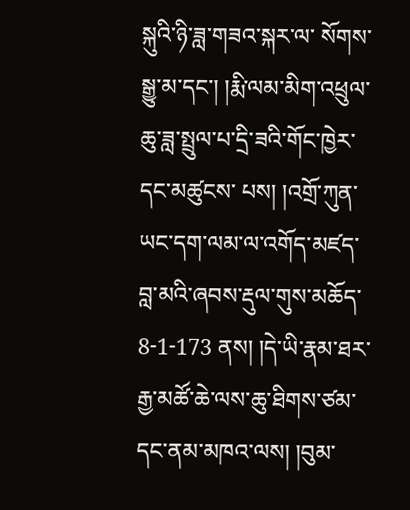སྐུའི་ཉི་ཟླ་གཟའ་སྐར་ལ་ སོགས་སྒྱུ་མ་དང་། །རྨི་ལམ་མིག་འཕྲུལ་ཆུ་ཟླ་སྤྲུལ་པ་དྲི་ཟའི་གོང་ཁྱེར་དང་མཚུངས་ པས། །འགྲོ་ཀུན་ཡང་དག་ལམ་ལ་འགོད་མཛད་བླ་མའི་ཞབས་རྡུལ་གུས་མཆོད་ 8-1-173 ནས། །དེ་ཡི་རྣམ་ཐར་རྒྱ་མཚོ་ཆེ་ལས་ཆུ་ཐིགས་ཙམ་དང་ནམ་མཁའ་ལས། །བུམ་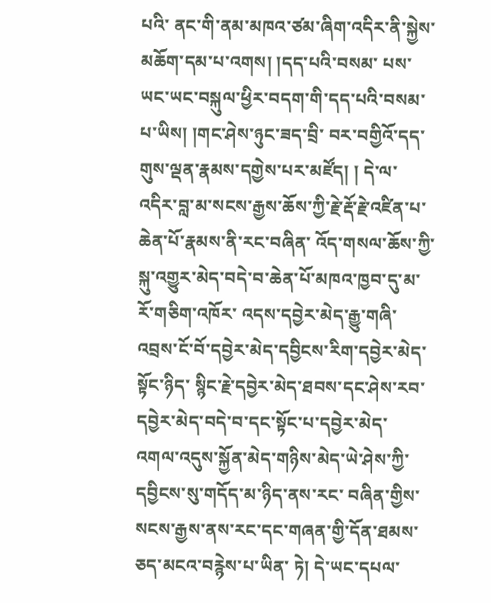པའི་ ནང་གི་ནམ་མཁའ་ཙམ་ཞིག་འདིར་ནི་སྐྱེས་མཆོག་དམ་པ་འགས། །དད་པའི་བསམ་ པས་ཡང་ཡང་བསྐུལ་ཕྱིར་བདག་གི་དད་པའི་བསམ་པ་ཡིས། །གང་ཤེས་ཉུང་ཟད་བྲི་ བར་བགྱིའོ་དད་གུས་ལྡན་རྣམས་དགྱེས་པར་མཛོད། ། དེ་ལ་འདིར་བླ་མ་སངས་རྒྱས་ཆོས་ཀྱི་རྗེ་རྡོ་རྗེ་འཛིན་པ་ཆེན་པོ་རྣམས་ནི་རང་བཞིན་ འོད་གསལ་ཆོས་ཀྱི་སྐུ་འགྱུར་མེད་བདེ་བ་ཆེན་པོ་མཁའ་ཁྱབ་དུ་མ་རོ་གཅིག་འཁོར་ འདས་དབྱེར་མེད་རྒྱུ་གཞི་འབྲས་ངོ་བོ་དབྱེར་མེད་དབྱིངས་རིག་དབྱེར་མེད་སྟོང་ཉིད་ སྙིང་རྗེ་དབྱེར་མེད་ཐབས་དང་ཤེས་རབ་དབྱེར་མེད་བདེ་བ་དང་སྟོང་པ་དབྱེར་མེད་ འགལ་འདུས་སྐྱོན་མེད་གཉིས་མེད་ཡེ་ཤེས་ཀྱི་དབྱིངས་སུ་གདོད་མ་ཉིད་ནས་རང་ བཞིན་གྱིས་སངས་རྒྱས་ནས་རང་དང་གཞན་གྱི་དོན་ཐམས་ཅད་མངའ་བརྙེས་པ་ཡིན་ ཏེ། དེ་ཡང་དཔལ་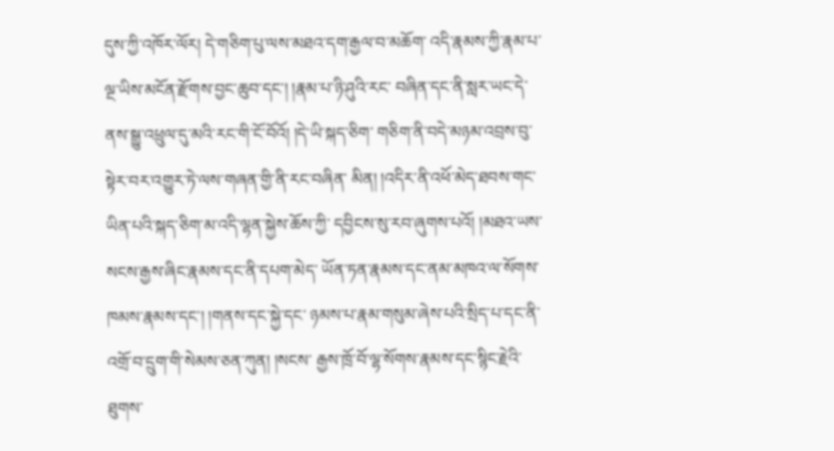དུས་ཀྱི་འཁོར་ལོར། དེ་གཅིག་པུ་ལས་མཐའ་དག་རྒྱལ་བ་མཆོག་ འདི་རྣམས་ཀྱི་རྣམ་པ་ལྔ་ཡིས་མངོན་རྫོགས་བྱང་ཆུབ་དང་། །རྣམ་པ་ཉི་ཤུའི་རང་ བཞིན་དང་ནི་སླར་ཡང་དེ་ནས་སྒྱུ་འཕྲུལ་དུ་མའི་རང་གི་ངོ་བོའོ། །དེ་ཡི་སྐད་ཅིག་ གཅིག་ནི་བདེ་མཉམ་འབྲས་བུ་སྟེར་བར་འགྱུར་ཏེ་ལས་གཞན་གྱི་ནི་རང་བཞིན་ མིན། །འདིར་ནི་འཕོ་མེད་ཐབས་གང་ཡིན་པའི་སྐད་ཅིག་མ་འདི་ལྷན་སྐྱེས་ཆོས་ཀྱི་ དབྱིངས་སུ་རབ་ཞུགས་པའོ། །མཐའ་ཡས་སངས་རྒྱས་ཞིང་རྣམས་དང་ནི་དཔག་མེད་ ཡོན་ཏན་རྣམས་དང་ནམ་མཁའ་ལ་སོགས་ཁམས་རྣམས་དང་། །གནས་དང་སྐྱེ་དང་ ཉམས་པ་རྣམ་གསུམ་ཞེས་པའི་སྲིད་པ་དང་ནི་འགྲོ་བ་དྲུག་གི་སེམས་ཅན་ཀུན། །སངས་ རྒྱས་ཁྲོ་བོ་ལྷ་སོགས་རྣམས་དང་སྙིང་རྗེའི་ཐུགས་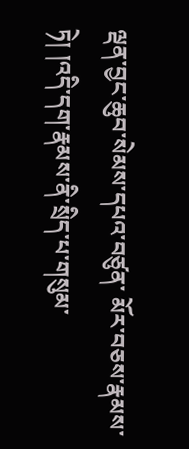ལྡན་བྱང་ཆུབ་སེམས་དཔའ་བཙུན་ མོར་བཅས་རྣམས་ཏེ། །འདི་དག་རྣམས་ནི་སྲིད་པ་གསུམ་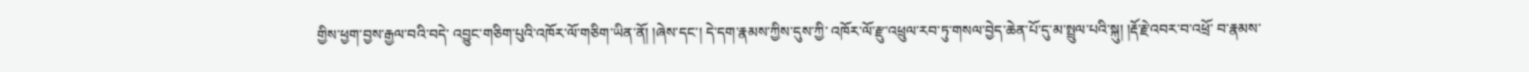གྱིས་ཕྱག་བྱས་རྒྱལ་བའི་བདེ་ འབྱུང་གཅིག་པུའི་འཁོར་ལོ་གཅིག་ཡིན་ནོ། །ཞེས་དང་། དེ་དག་རྣམས་ཀྱིས་དུས་ཀྱི་ འཁོར་ལོ་རྫུ་འཕྲུལ་རབ་ཏུ་གསལ་བྱེད་ཆེན་པོ་དུ་མ་སྤྲུལ་པའི་སྐུ། །རྡོ་རྗེ་འབར་བ་འཕྲོ་ བ་རྣམས་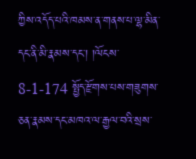ཀྱིས་འདོད་པའི་ཁམས་ན་གནས་པ་ལྷ་མིན་དང་ནི་མི་རྣམས་དང་། །ལོངས་ 8-1-174 སྤྱོད་རྫོགས་པས་གཟུགས་ཅན་རྣམས་དང་མཁའ་ལ་རྒྱལ་བའི་སྲས་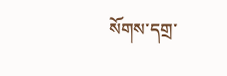སོགས་དགྲ་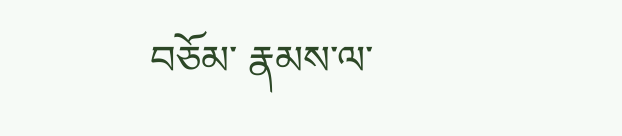བཅོམ་ རྣམས་ལ་